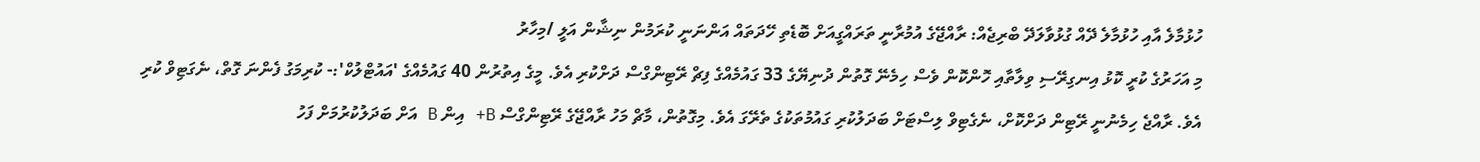ހުޅުމާލެ އާއި ހުޅުމާލެ ދޭއް ގުޅުވާލަދޭ ބްރިޖެއް: ރާއްޖޭގެ އުމުރާނީ ތަރައްގީއަށް ބޮޑެތި ހޭދަތައް އަންނަނީ ކުރަމުން ނިޝާން އަލީ /މިހާރު
މި އަހަރުގެ ކުރީ ކޮޅު އިނގިރޭސި ވިލާތާއި ހޮންކޮން ވެސް ހިމެނޭ ގޮތުން ދުނިޔޭގެ 33 ގައުމެއްގެ ފިޗް ރޭޓިންގްސް ދަށްކުރި އެވެ. މީގެ އިތުރުން 40 ގައުމެއްގެ 'އައުޓްލުކް':- ކުރިމަގު ފެންނަ ގޮތް، ނެގަޓިވް ކުރި އެވެ. ރާއްޖެ ހިމެނުނީ ރޭޓިން ދަށްކޮށް، ނެގެޓިވް ލިސްޓަށް ބަދަލުކުރި ގައުމުތަކުގެ ތެރޭގަ އެވެ. މިގޮތުން، މާޗް މަހު ރާއްޖޭގެ ރޭޓިންގްސް B+ އިން B އަށް ބަދަލުކުރުމަށް ފަހު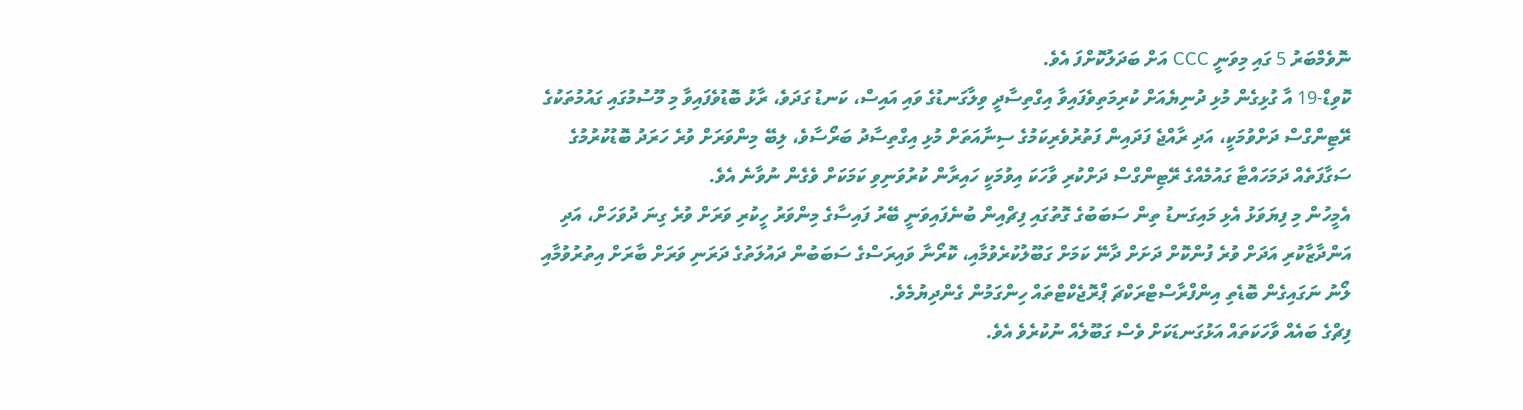ނޮވެމްބަރު 5 ގައި މިވަނީ CCC އަށް ބަދަލުކޮށްފަ އެވެ.
ކޮވިޑް-19 އާ ގުޅިގެން މުޅި ދުނިޔެއަށް ކުރިމަތިވެފައިވާ އިގްތިސާދީ ވިލާގަނޑުގެ ވައި އައިސް، ކަނޑު ގަދަވެ، ރާޅު ބޮޑުވެފައިވާ މި މޫސުމުގައި ގައުމުތަކުގެ ރޭޓިންގްސް ދަށްވުމަކީ، އަދި ރާއްޖެ ފަދައިން ފަތުރުވެރިކަމުގެ ސިނާއަތަށް މުޅި އިގްތިސާދު ބަރޯސާވެ، ލިބޭ މިންވަރަށް ވުރެ ހަރަދު ބޮޑުކުރުމުގެ ސަގާފަތެއް ދަމަހައްޓާ ގައުމެއްގެ ރޭޓިންގްސް ދަށްކުރި ވާހަކަ އިވުމަކީ ހައިރާން ކުރުވަނިވި ކަމަކަށް ވެގެން ނުވާނެ އެވެ.
އެމީހުން މި ފިޔަވަޅު އެޅި މައިގަނޑު ތިން ސަބަބުގެ ގޮތުގައި ފިޗްއިން ބުނެފައިވަނީ ބޭރު ފައިސާގެ މިންވަރު ހީކުރި ވަރަށް ވުރެ ގިނަ ދުވަހަށް، އަދި އަންދާޒާކުރި އަދަށް ވުރެ ފުންކޮށް ދަށަށް ދާނޭ ކަމަށް ގަބޫލުކުރެވުމާއި، ކޮރޯނާ ވައިރަސްގެ ސަބަބުން ދައުލަތުގެ ދަރަނި ވަރަށް ބާރަށް އިތުރުވުމާއި ލޯނު ނަގައިގެން ބޮޑެތި އިންފްރާސްޓްރަކްޗަ ޕްރޮޖެކްޓްތައް ހިންގަމުން ގެންދިޔުމެވެ.
ފިޗްގެ ބައެއް ވާހަކަތައް އަޅުގަނޑަކަށް ވެސް ގަބޫލެއް ނުކުރެވެ އެވެ.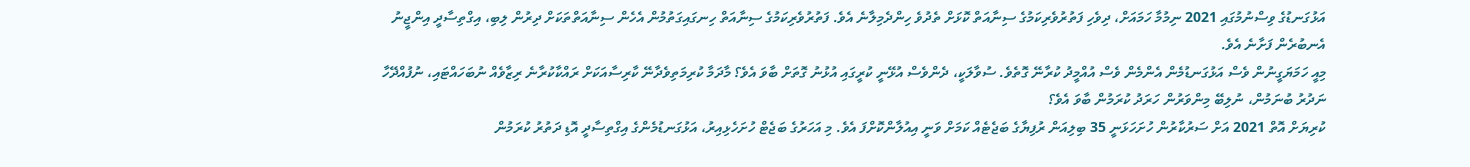އަޅުގަނޑުގެ ވިސްނުމުގައި 2021 ނިމުމާ ހަމައަށް، ދިވެހި ފަތުރުވެރިކަމުގެ ސިނާއަތް ކޮޅަށް ތެދުވެ ހިންދެމިލާނެ އެވެ. ފަތުރުވެރިކަމުގެ ސިނާއަތް ހިނގައިގަތުމުން އެހެން ސިނާއަތްތަކަށް ދިރުން ލިބި، އިގްތިސާދީ އިންޖީނު އެނބުރެން ފަށާނެ އެވެ.
މިއީ ހަމަޔަގީނުން ވެސް އަޅުގަނޑުމެން އެންމެން ވެސް އުއްމީދު ކުރާނޭ ގޮތެވެ. ސުވާލަކީ، ދެންވެސް އުޅޭނީ ކުރީގައި އުޅުނު ގޮތަށް ބާވަ އެވެ؟ މާދަމާ ކުރިމަތިވެދާނޭ ކާރިސާއަކަށް ރައްކާކުރާނެ ރިޒާވެއް ނުބަހައްޓައި، ނުފުއްދޭހާ ނަދުރު ބުނަމުން، ނުލިބޭ މިންވަރުން ހަރަދު ކުރަމުން ބާވަ އެވެ؟
ކުރިޔަށް އޮތް 2021 އަށް ސަރުކާރުން ހުށަހަޅަނީ 35 ބިލިއަން ރުފިޔާގެ ބަޖެޓެއް ކަމަށް ވަނީ އިއުލާންކޮށްފަ އެވެ. މި އަހަރުގެ ބަޖެޓް ހުށަހެޅިއިރު، އަޅުގަނޑުމެންގެ އިގްތިސާދީ އޮޑި ދަތުރު ކުރަމުން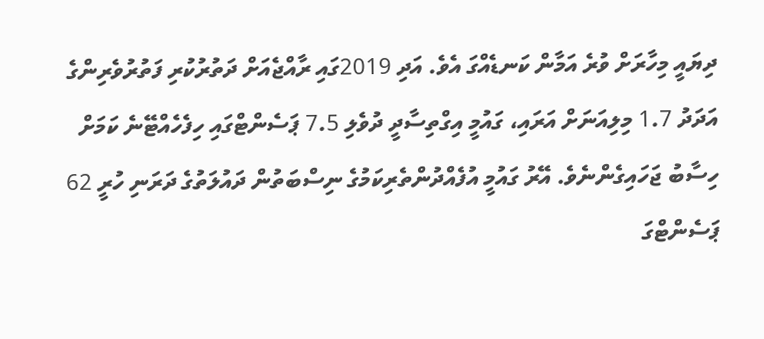ދިޔައީ މިހާރަށް ވުރެ އަމާން ކަނޑެއްގަ އެވެ. އަދި 2019ގައި ރާއްޖެއަށް ދަތުރުކުރި ފަތުރުވެރިންގެ އަދަދު 1.7 މިލިއަނަށް އަރައި، ގައުމީ އިގްތިސާދީ ދުވެލި 7.5 ޕަސެންޓްގައި ހިފެހެއްޓޭނެ ކަމަށް ހިސާބު ޖަހައިގެންނެވެ. އޭރު ގައުމީ އުފެއްދުންތެރިކަމުގެ ނިސްބަތުން ދައުލަތުގެ ދަރަނި ހުރީ 62 ޕަސެންޓްގަ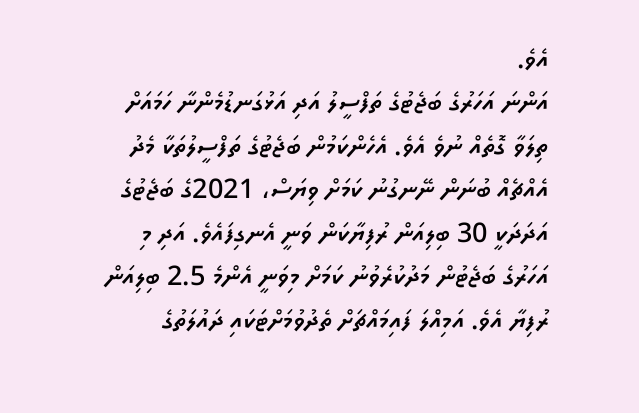އެވެ.
އަންނަ އަހަރުގެ ބަޖެޓުގެ ތަފްސީލު އަދި އަޅުގަނޑުމެންނާ ހަމައަށް ތިލަވާ ގޮތެއް ނުވެ އެވެ. އެހެންކަމުން ބަޖެޓުގެ ތަފްސީލުތަކާ މެދު އެއްޗެއް ބުނަން ނޭނގުނު ކަމަށް ވިޔަސް، 2021ގެ ބަޖެޓުގެ އަދަދަކީ 30 ބިލިއަން ރުފިޔާކަން ވަނީ އެނގިފައެވެ. އަދި މި އަހަރުގެ ބަޖެޓުން މަދުކުރެވުނު ކަމަށް މިވަނީ އެންމެ 2.5 ބިލިއަން ރުފިޔާ އެވެ. އަމިއްލަ ފައިމައްޗަށް ތެދުވުމަށްޓަކައި ދައުލަތުގެ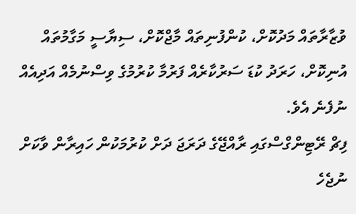ވުޒާރާތައް މަދުކޮށް، ކުންފުނިތައް މާޖްކޮށް، ސިޔާސީ މަގާމުތައް އުނިކޮށް، ހަރަދު ކުޑަ ސަރުކާރެއް ފަރުމާ ކުރުމުގެ ވިސްނުމެއް އަދިއެއް ނުފެނެ އެވެ.
ފިޗް ރޭޓިންގްސްގައި ރާއްޖޭގެ ދަރަޖަ ދަށް ކުރުމަކުން ހައިރާން ވާކަށް ނުޖެހެ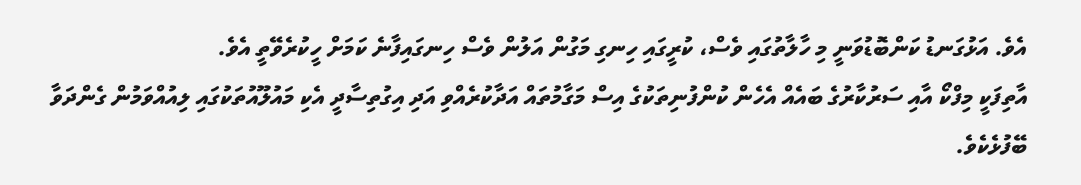އެވެ. އަޅުގަނޑު ކަންބޮޑުވަނީ މި ހާލާތުގައި ވެސް، ކުރީގައި ހިނގި މަގުން އަލުން ވެސް ހިނގައިފާނެ ކަމަށް ހީކުރެވޭތީ އެވެ.
އާތިފަކީ މިފްކޯ އާއި ސަރުކާރުގެ ބައެއް އެހެން ކުންފުނިތަކުގެ އިސް މަގާމުތައް އަދާކުރެއްވި އަދި އިގުތިސާދީ އެކި މައުލޫއުތަކުގައި ލިއުއްވަމުން ގެންދަވާ ބޭފުޅެކެވެ.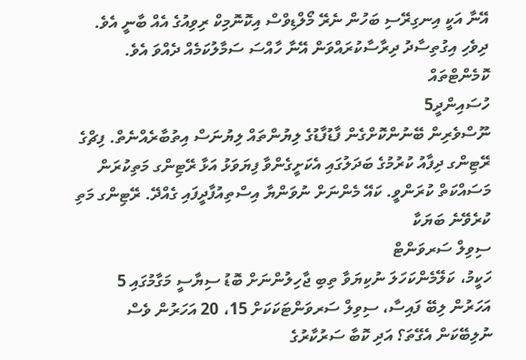އޭނާ އަކީ އިނގިރޭސި ބަހުން ނެރޭ މޯލްޑިވްސް އިކޮނޮމިކް ރިވިއުގެ އެއް ބާނީ އެވެ. ދިވެހި އިގުތިސާދު ދިރާސާކުރައްވަން އޭނާ ހާއްސަ ސަމާލުކަމެއް ދެއްވަ އެވެ.
ކޮމެންޓްތައް
ހުސައިންދީ5
ނޫސްވެރިން ބޭނުންކޮށްގެން ފާޑުފާޑުގެ ލިޔުންތައް ލިޔުނަސް އިތުބާރެއްނެތް. ފިޗްގެ ރޭޓިންގ ދިފާއު ކުރުމުގެ ބަދަލުގައި އެކަށީގެންވާ ފިޔަވަޅު އަޅާ ރޭޓިންގ މަތިކުރަން މަސައްކަތް ކުރަންވީ. ކައޭ މެންނަށް ނުވަންޔާ އިސްތިއުފާދީފައި ގެއްދޭ. ރޭޓިންގ މަތި ކުރެވޭނެ ބަޔަކާ
ސިވިލް ސަރވަންޓް
ހަކީމު، ކަލޭމެންކަހަލަ ނުކިޔަވާ ތިބި ޖާހިލުންނަށް ބޮޑު ސިޔާސީ މަގާމުގައި 5 އަހަރުން ލިބޭ ފައިސާ، ސިވިލް ސަރވަންޓަކަކަށް 15، 20 އަހަރުން ވެސް ނުލިބޭކަން އެގޭތަ؟ އަދި ކޮބާ ސަރުކާރުގެ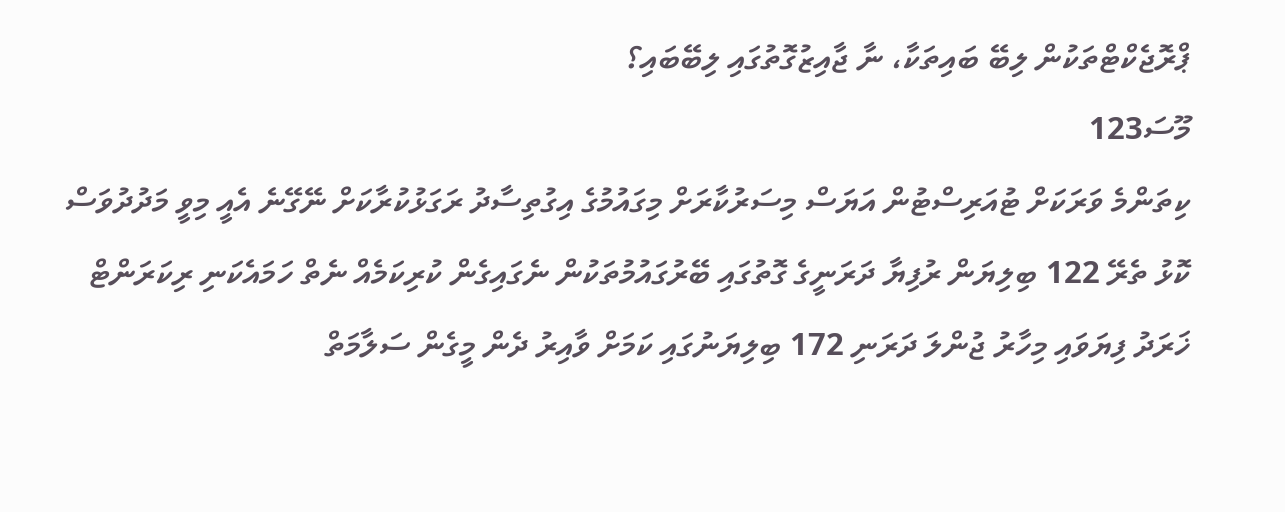ޕްރޮޖެކްޓްތަކުން ލިބޭ ބައިތަކާ، ނާ ޖާއިޒުގޮތުގައި ލިބޭބައި؟
މޫސަ123
ކިތަންމެ ވަރަކަށް ޓުއަރިސްޓުން އަޔަސް މިސަރުކާރަށް މިގައުމުގެ އިގުތިސާދު ރަގަޅުކުރާކަށް ނޭގޭނެ އެއީ މިވީ މަދުދުވަސް ކޮޅު ތެރޭ 122 ބިލިޔަން ރުފިޔާ ދަރަނީގެ ގޮތުގައި ބޭރުގައުމުތަކުން ނެގައިގެން ކުރިކަމެއް ނެތް ހަމައެކަނި ރިކަރަންޓް ޚަރަދު ފިޔަވައި މިހާރު ޖުންލަ ދަރަނި 172 ބިލިޔަނުގައި ކަމަށް ވާއިރު ދެން މީގެން ސަލާމަތް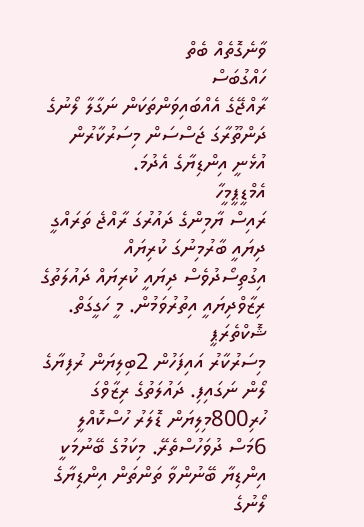ވާނެގޮތެއް ބެތް
ހައްގުބަސް
ރާއްޖޭގެ އެއްބައިވަންތަކަން ނަގާލާ ލޯނުގެ ދަންތޫރާގަ ޖަސްސަން މިސަރުކާރުން އުޅެނީ އިންޑިޔާގެ އެދުމަ.
އެމްޑީޕީމީހާ
ރައިސް ޔާމިންގެ ދައުރުގަ ރާއްޖެ ތަރައްގީ ދިޔައީ ބާރުމިނުގަ ކުރިޔައް އިގުތިސޯދުވެސް ދިޔައީ ކުރިޔައް ދައުލަތުގެ ރިޒާވްދިޔައީ އިތުރުވަމުން. މީ ހަގީގަތް.
ޝޮކްތެރަޕީ
މިސަރުކާރު އައިފަހުން 2ބިލިޔަން ރުފިޔާގެ ލޯން ނަގައިފި. ދައުލަތުގެ ރިޒާވްގަ ހުރި800މިލިޔަން ޑޮލަރު ހުސްކޮއްލީ 6މަސް ދުވަހުސްތެރޭ. މިކަމުގެ ބޭނުމަކީ އިންޑިޔާ ބޭނުންވާ ތަންތަން އިންޑިޔާގެ ލޯނުގެ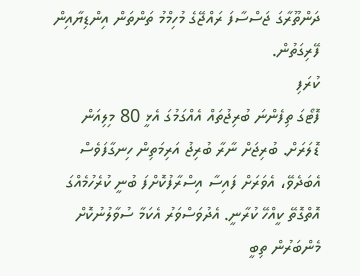ދަންތޫރާގަ ޖަސްސާފަ ރައްޖޭގެ މުހިމްމު ތަންތަން އިންޑިޔާއިން ފޭރިގަތުން.
ކުރަފި
ފޮޓޯގަ ތިފެންނަ ބުރިޖުތައް އެއްގަމުގަ އެޅީ 80 މިލިއަން ޑޮލަރަށް. ބުރިޖަށް ނާރާ ބުރިޖު އަރިމަތިން ހިނގާފަވެސް އެބަދެވޭ، އެވަރަށް ފައިސާ އިސްރާފުކޮށްފަ ބުނީ ކުރެހުމެއްގަ އޮތްގޮތޭ ކީއްހޭ ކުރާނީ. އެދުވަސްވަރު އެކަމާ ސުވާލުނުކޮށް މެންބަރުން ތިބީ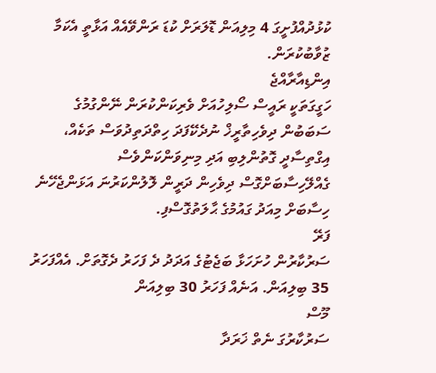ކުޅުދުއްފުށީގަ 4 މިލިއަން ޑޮލަރަށް ކުޑަ ރަންވޭއެއް އަޅާތީ އެކަމާ ޒުވާބުކުރަން.
އިންޑިއާރާއްޖެ
ހަގީގަތަކީ ރައީސް ސޯލިހުއަށް ވެރިކަންކުރަން ނޭންގުމުގެ ސަބަބުން ދިވެހިތާރީޚް ނުދެކޭފަދަ ހިތްދަތިދުވަސް ތަކެއް، އިގްތިސާދީ ގޮތުންލިބި އަދި މިނިވަންކަންވެސް ގެއްލޭހިސާބަށްގޮސް ދިވެހިން ދަރީން ލޮލުންކަރުނަ އަޅަންޖެހޭނެ ހިސާބަށް މިއަދު ގައުމުގެ ޙާލަތުގޮސްފި.
ފަރޭ
ސަރުކާރުން ހުށަހަޅާ ބަޖެޓުގެ އަދަދު ދެ ފަހަރު ދެގޮތަށް. އެއްފަހަރު 35 ބިލިއަން. އަނެއް ފަހަރު 30 ބިލިއަން
މޫސް
ސަރުކާރުގަ ނެތް ޚަރަދާ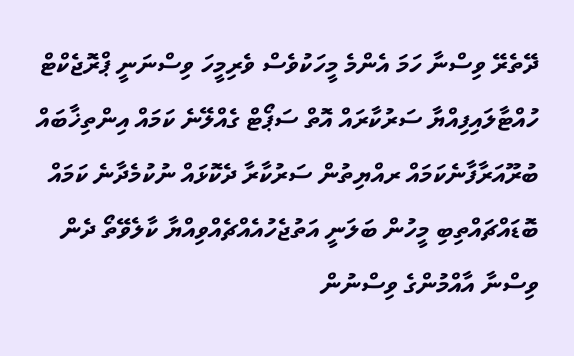ދޭތެރޭ ވިސްނާ ހަމަ އެންމެ މީހަކުވެސް ވެރިމީހަ ވިސްނަނީ ޕްރޮޖެކްޓް ހުއްޓާލައިފިއްޔާ ސަރުކާރައް އޮތް ސަޕޯޓް ގެއްލޭނެ ކަމައް އިންތިޚާބައް ބުރޫއަރާފާނެކަމައް ރއްޔިތުން ސަރުކާރާ ދެކޮޅައް ނުކުމެދާނެ ކަމައް ބޮޑައްޗައްތިބި މީހުން ބަލަނީ އަތުޖެހުއެއްޗެއްވިއްޔާ ކާލެވޭތޯ ދެން ވިސްނާ އާއްމުންގެ ވިސްނުން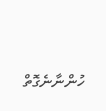ހުންނާނެގޮތް